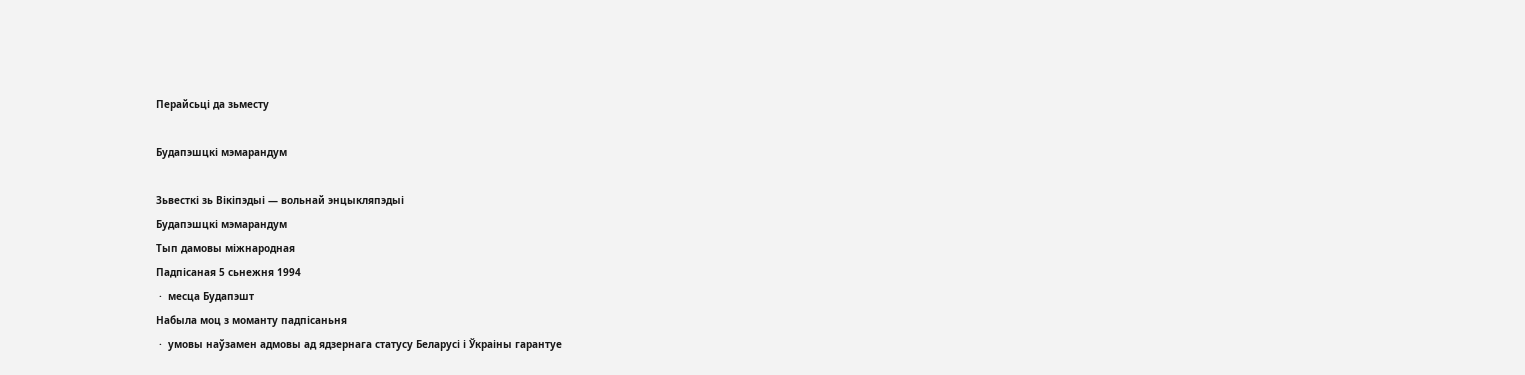Перайсьці да зьместу

Будапэшцкі мэмарандум

Зьвесткі зь Вікіпэдыі — вольнай энцыкляпэдыі
Будапэшцкі мэмарандум
Тып дамовы міжнародная
Падпісаная 5 сьнежня 1994
 ·  месца Будапэшт
Набыла моц з моманту падпісаньня
 ·  умовы наўзамен адмовы ад ядзернага статусу Беларусі і Ўкраіны гарантуе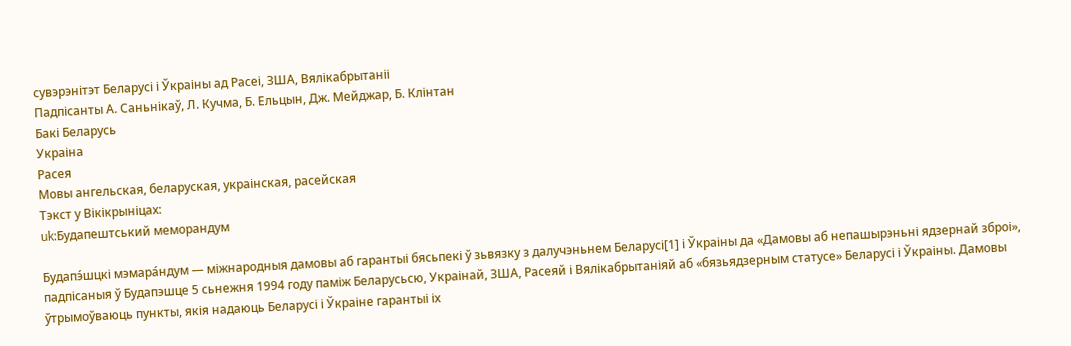сувэрэнітэт Беларусі і Ўкраіны ад Расеі, ЗША, Вялікабрытаніі
Падпісанты А. Саньнікаў, Л. Кучма, Б. Ельцын, Дж. Мейджар, Б. Клінтан
Бакі Беларусь
Украіна
Расея
Мовы ангельская, беларуская, украінская, расейская
Тэкст у Вікікрыніцах:
uk:Будапештський меморандум

Будапэ́шцкі мэмара́ндум — міжнародныя дамовы аб гарантыі бясьпекі ў зьвязку з далучэньнем Беларусі[1] і Ўкраіны да «Дамовы аб непашырэньні ядзернай зброі», падпісаныя ў Будапэшце 5 сьнежня 1994 году паміж Беларусьсю, Украінай, ЗША, Расеяй і Вялікабрытаніяй аб «бязьядзерным статусе» Беларусі і Ўкраіны. Дамовы ўтрымоўваюць пункты, якія надаюць Беларусі і Ўкраіне гарантыі іх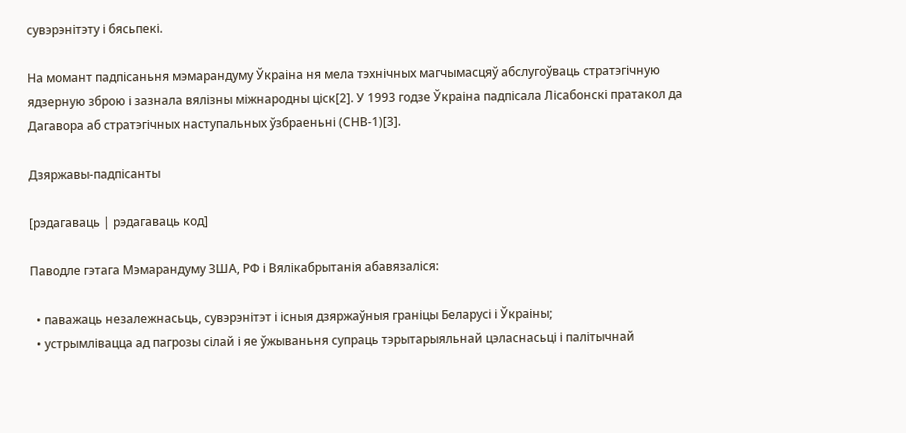сувэрэнітэту і бясьпекі.

На момант падпіcаньня мэмарандуму Ўкраіна ня мела тэхнічных магчымасцяў абслугоўваць стратэгічную ядзерную зброю і зазнала вялізны міжнародны ціск[2]. У 1993 годзе Ўкраіна падпісала Лісабонскі пратакол да Дагавора аб стратэгічных наступальных ўзбраеньні (СНВ-1)[3].

Дзяржавы-падпісанты

[рэдагаваць | рэдагаваць код]

Паводле гэтага Мэмарандуму ЗША, РФ і Вялікабрытанія абавязаліся:

  • паважаць незалежнасьць, сувэрэнітэт і існыя дзяржаўныя граніцы Беларусі і Ўкраіны;
  • устрымлівацца ад пагрозы сілай і яе ўжываньня супраць тэрытарыяльнай цэласнасьці і палітычнай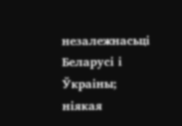незалежнасьці Беларусі і Ўкраіны; ніякая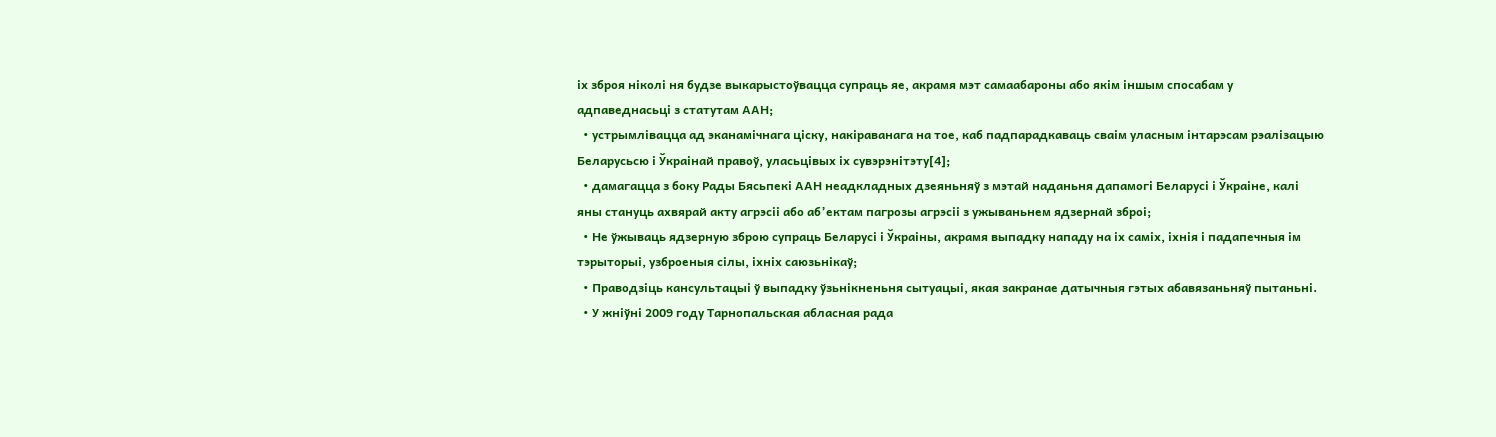іх зброя ніколі ня будзе выкарыстоўвацца супраць яе, акрамя мэт самаабароны або якім іншым спосабам у адпаведнасьці з статутам ААН;
  • устрымлівацца ад эканамічнага ціску, накіраванага на тое, каб падпарадкаваць сваім уласным інтарэсам рэалізацыю Беларусьсю і Ўкраінай правоў, уласьцівых іх сувэрэнітэту[4];
  • дамагацца з боку Рады Бясьпекі ААН неадкладных дзеяньняў з мэтай наданьня дапамогі Беларусі і Ўкраіне, калі яны стануць ахвярай акту агрэсіі або аб’ектам пагрозы агрэсіі з ужываньнем ядзернай зброі;
  • Не ўжываць ядзерную зброю супраць Беларусі і Ўкраіны, акрамя выпадку нападу на іх саміх, іхнія і падапечныя ім тэрыторыі, узброеныя сілы, іхніх саюзьнікаў;
  • Праводзіць кансультацыі ў выпадку ўзьнікненьня сытуацыі, якая закранае датычныя гэтых абавязаньняў пытаньні.
  • У жніўні 2009 году Тарнопальская абласная рада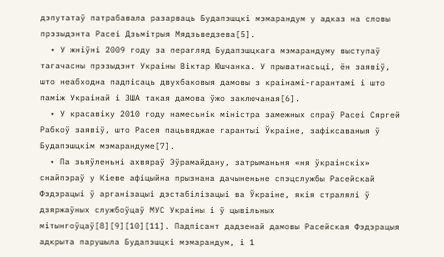дэпутатаў патрабавала разарваць Будапэшцкі мэмарандум у адказ на словы прэзыдэнта Расеі Дзьмітрыя Мядзьведзева[5].
  • У жніўні 2009 году за перагляд Будапэшцкага мэмарандуму выступаў тагачасны прэзыдэнт Украіны Віктар Юшчанка. У прыватнасьці, ён заявіў, што неабходна падпісаць двухбаковыя дамовы з краінамі-гарантамі і што паміж Украінай і ЗША такая дамова ўжо заключаная[6].
  • У красавіку 2010 году намесьнік міністра замежных спраў Расеі Сяргей Рабкоў заявіў, што Расея пацьвяджае гарантыі Ўкраіне, зафіксаваныя ў Будапэшцкім мэмарандуме[7].
  • Па зьяўленьні ахвяраў Эўрамайдану, затрыманьня «ня ўкраінскіх» снайпэраў у Кіеве афіцыйна прызнана дачыненьне спэцслужбы Расейскай Фэдэрацыі ў арганізацыі дэстабілізацыі ва Ўкраіне, якія стралялі ў дзяржаўных службоўцаў МУС Украіны і ў цывільных мітынгоўцаў[8][9][10][11]. Падпісант дадзенай дамовы Расейская Фэдэрацыя адкрыта парушыла Будапэшцкі мэмарандум, і 1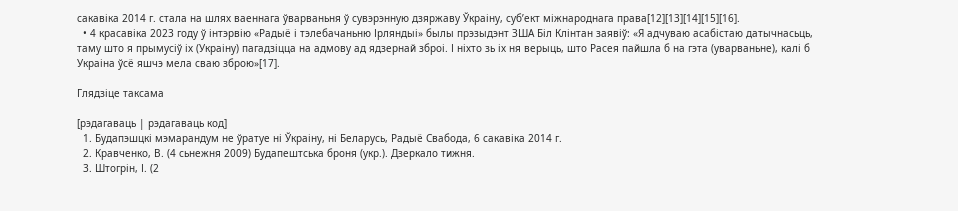сакавіка 2014 г. стала на шлях ваеннага ўварваньня ў сувэрэнную дзяржаву Ўкраіну, суб’ект міжнароднага права[12][13][14][15][16].
  • 4 красавіка 2023 году ў інтэрвію «Радыё і тэлебачаньню Ірляндыі» былы прэзыдэнт ЗША Біл Клінтан заявіў: «Я адчуваю асабістаю датычнасьць, таму што я прымусіў іх (Украіну) пагадзіцца на адмову ад ядзернай зброі. І ніхто зь іх ня верыць, што Расея пайшла б на гэта (уварваньне), калі б Украіна ўсё яшчэ мела сваю зброю»[17].

Глядзіце таксама

[рэдагаваць | рэдагаваць код]
  1. Будапэшцкі мэмарандум не ўратуе ні Ўкраіну, ні Беларусь, Радыё Свабода, 6 сакавіка 2014 г.
  2. Кравченко, В. (4 сьнежня 2009) Будапештська броня (укр.). Дзеркало тижня.
  3. Штогрін, І. (2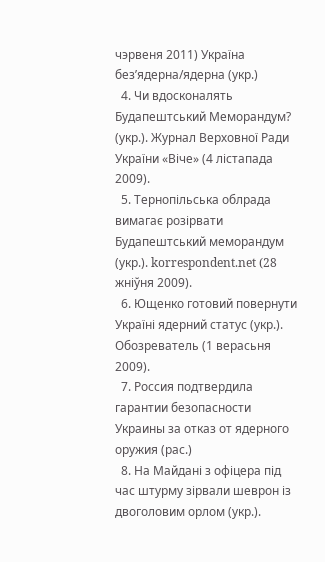чэрвеня 2011) Україна без’ядерна/ядерна (укр.)
  4. Чи вдосконалять Будапештський Меморандум? (укр.). Журнал Верховної Ради України «Віче» (4 лістапада 2009).
  5. Тернопільська облрада вимагає розірвати Будапештський меморандум (укр.). korrespondent.net (28 жніўня 2009).
  6. Ющенко готовий повернути Україні ядерний статус (укр.). Обозреватель (1 верасьня 2009).
  7. Россия подтвердила гарантии безопасности Украины за отказ от ядерного оружия (рас.)
  8. На Майдані з офіцера під час штурму зірвали шеврон із двоголовим орлом (укр.).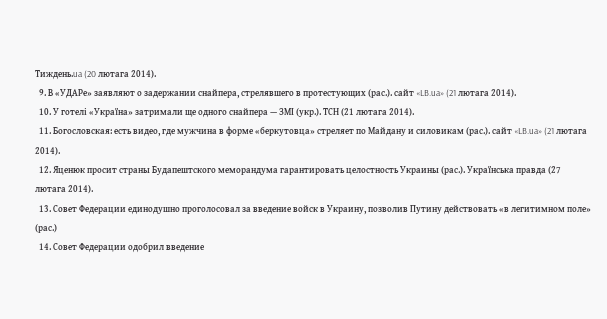Тиждень.ua (20 лютага 2014).
  9. В «УДАРе» заявляют о задержании снайпера, стрелявшего в протестующих (рас.). сайт «LB.ua» (21 лютага 2014).
  10. У готелі «Україна» затримали ще одного снайпера — ЗМІ (укр.). ТСН (21 лютага 2014).
  11. Богословская: есть видео, где мужчина в форме «беркутовца» стреляет по Майдану и силовикам (рас.). сайт «LB.ua» (21 лютага 2014).
  12. Яценюк просит страны Будапештского меморандума гарантировать целостность Украины (рас.). Українська правда (27 лютага 2014).
  13. Совет Федерации единодушно проголосовал за введение войск в Украину, позволив Путину действовать «в легитимном поле» (рас.)
  14. Совет Федерации одобрил введение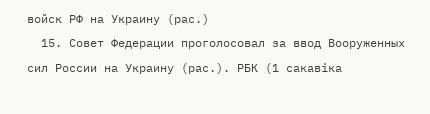войск РФ на Украину (рас.)
  15. Совет Федерации проголосовал за ввод Вооруженных сил России на Украину (рас.). РБК (1 сакавіка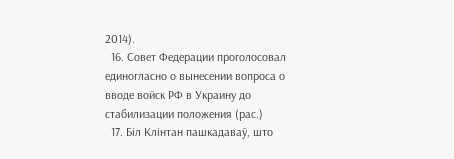2014).
  16. Совет Федерации проголосовал единогласно о вынесении вопроса о вводе войск РФ в Украину до стабилизации положения (рас.)
  17. Біл Клінтан пашкадаваў, што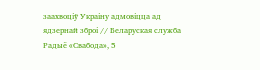заахвоціў Украіну адмовіцца ад ядзернай зброі // Беларуская служба Радыё «Свабода», 5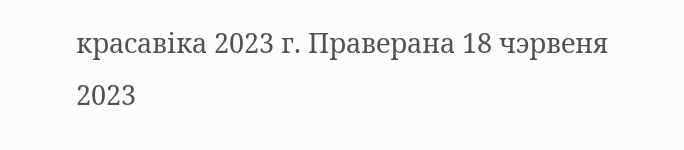красавіка 2023 г. Праверана 18 чэрвеня 2023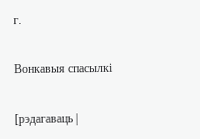г.

Вонкавыя спасылкі

[рэдагаваць |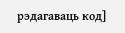рэдагаваць код]